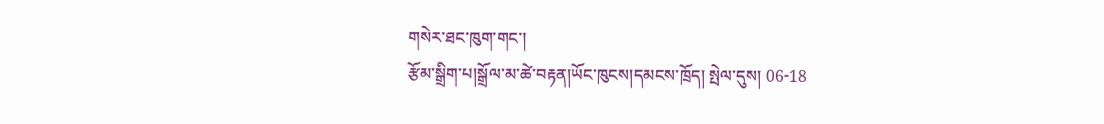གསེར་ཐང་ཁུག་གང་།
རྩོམ་སྒྲིག་པ།སྒྲོལ་མ་ཚེ་བརྟན།ཡོང་ཁུངས།དམངས་ཁྲོད། སྤེལ་དུས། 06-18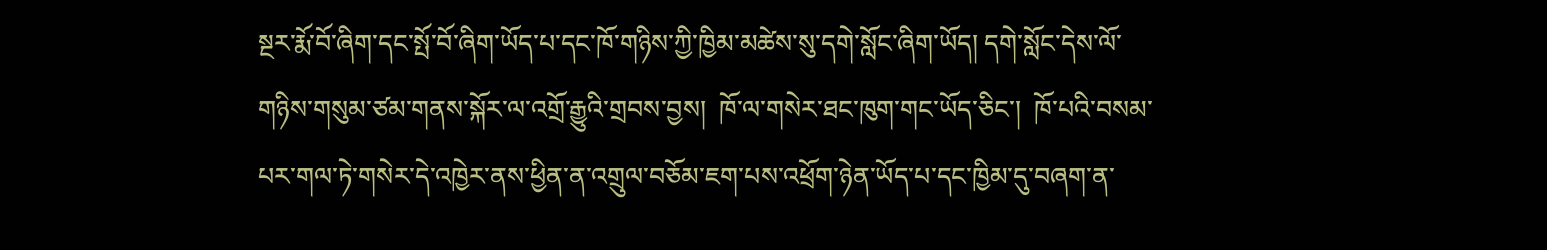སྔར་རྨོ་བོ་ཞིག་དང་སྤོ་བོ་ཞིག་ཡོད་པ་དང་ཁོ་གཉིས་ཀྱི་ཁྱིམ་མཚེས་སུ་དགེ་སློང་ཞིག་ཡོད། དགེ་སློང་དེས་ལོ་གཉིས་གསུམ་ཙམ་གནས་སྐོར་ལ་འགྲོ་རྒྱུའི་གྲབས་བྱས།  ཁོ་ལ་གསེར་ཐང་ཁུག་གང་ཡོད་ཅིང་།  ཁོ་པའི་བསམ་པར་གལ་ཏེ་གསེར་དེ་འཁྱེར་ནས་ཕྱིན་ན་འགྲུལ་བཅོམ་ཇག་པས་འཕྲོག་ཉེན་ཡོད་པ་དང་ཁྱིམ་དུ་བཞག་ན་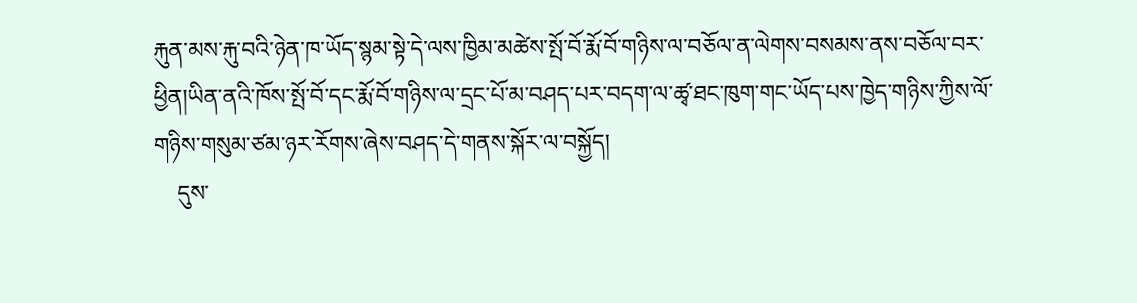རྐུན་མས་རྐུ་བའི་ཉེན་ཁ་ཡོད་སྙམ་སྟེ་དེ་ལས་ཁྱིམ་མཚེས་སྤོ་བོ་རྨོ་བོ་གཉིས་ལ་བཅོལ་ན་ལེགས་བསམས་ནས་བཅོལ་བར་ཕྱིན།ཡིན་ནའི་ཁོས་སྤོ་བོ་དང་རྨོ་བོ་གཉིས་ལ་དྲང་པོ་མ་བཤད་པར་བདག་ལ་ཚྭ་ཐང་ཁུག་གང་ཡོད་པས་ཁྱེད་གཉིས་ཀྱིས་ལོ་གཉིས་གསུམ་ཙམ་ཉར་རོགས་ཞེས་བཤད་དེ་གནས་སྐོར་ལ་བསྐྱོད།
    དུས་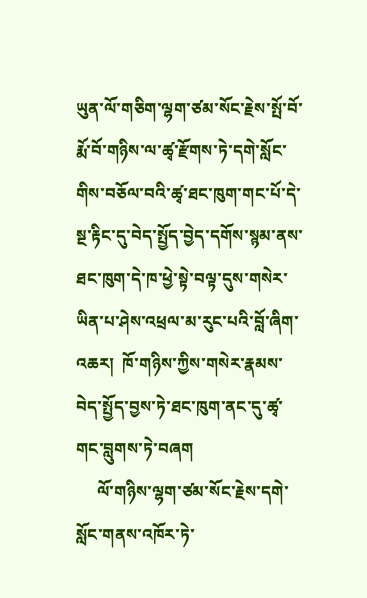ཡུན་ལོ་གཅིག་ལྷག་ཙམ་སོང་རྗེས་སྤོ་བོ་རྨོ་བོ་གཉིས་ལ་ཚྭ་རྫོགས་ཏེ་དགེ་སློང་གིས་བཅོལ་བའི་ཚྭ་ཐང་ཁུག་གང་པོ་དེ་སྔ་རྟིང་དུ་བེད་སྤྱོད་བྱེད་དགོས་སྙམ་ནས་ཐང་ཁུག་དེ་ཁ་ཕྱེ་སྟེ་བལྟ་དུས་གསེར་ཡིན་པ་ཤེས་འཕྲལ་མ་རུང་པའི་བློ་ཞིག་འཆར།  ཁོ་གཉིས་ཀྱིས་གསེར་རྣམས་བེད་སྤྱོད་བྱས་ཏེ་ཐང་ཁུག་ནང་དུ་ཚྭ་གང་བླུགས་ཏེ་བཞག
     ལོ་གཉིས་ལྷག་ཙམ་སོང་རྗེས་དགེ་སློང་གནས་འཁོར་ཏེ་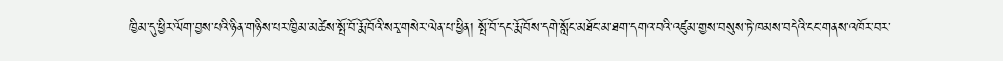ཁྱིམ་དུ་ཕྱིར་ལོག་བྱས་པའི་ཉིན་གཉིས་པར་ཁྱིམ་མཚེས་སྤོ་བོ་རྨོ་བོའི་སརྭ་གསེར་ལེན་པ་ཕྱིན། སྤོ་བོ་དང་རྨོ་བོས་དགེ་སློང་མཐོང་མ་ཐག་དགའ་བའི་འཛུམ་གྱས་བསུས་ཏེ་ཁམས་བདེའི་ངང་གནས་འཁོར་བར་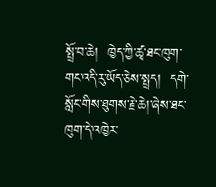སྤྲོ་བ་ཆེ།  ཁྱེད་ཀྱི་ཚྭ་ཐང་ཁུག་གང་འདི་རུ་ཡོད་ཅེས་སྤྲད།  དགེ་སློང་གིས་ཐུགས་རྗེ་ཆེ།་ཞེས་ཐང་ཁུག་དེ་འཁྱེར་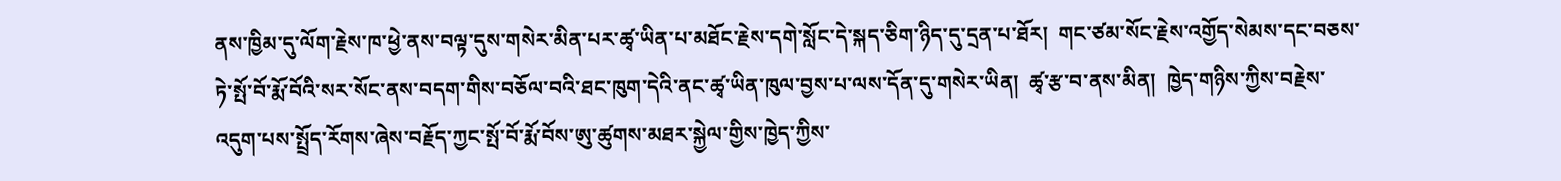ནས་ཁྱིམ་དུ་ལོག་རྗེས་ཁ་ཕྱེ་ནས་བལྟ་དུས་གསེར་མིན་པར་ཚྭ་ཡིན་པ་མཐོང་རྗེས་དགེ་སློང་དེ་སྐད་ཅིག་ཉིད་དུ་དྲན་པ་ཐོར།  གང་ཙམ་སོང་རྗེས་འགྱོད་སེམས་དང་བཅས་ཏེ་སྤོ་བོ་རྨོ་བོའི་སར་སོང་ནས་བདག་གིས་བཅོལ་བའི་ཐང་ཁུག་དེའི་ནང་ཚྭ་ཡིན་ཁུལ་བྱས་པ་ལས་དོན་དུ་གསེར་ཡིན།  ཚྭ་རྩ་བ་ནས་མིན།  ཁྱེད་གཉིས་ཀྱིས་བརྗེས་འདུག་པས་སྤྲོད་རོགས་ཞེས་བརྗོད་ཀྱང་སྤོ་བོ་རྨོ་བོས་ཨུ་ཚུགས་མཐར་སྐྱེལ་གྱིས་ཁྱེད་ཀྱིས་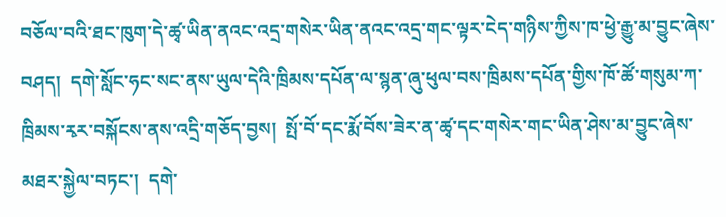བཅོལ་བའི་ཐང་ཁུག་དེ་ཚྭ་ཡིན་ནའང་འདྲ་གསེར་ཡིན་ནའང་འདྲ་གང་ལྟར་ངེད་གཉིས་ཀྱིས་ཁ་ཕྱེ་རྒྱུ་མ་བྱུང་ཞེས་བཤད།  དགེ་སློང་ཧང་སང་ནས་ཡུལ་དེའི་ཁྲིམས་དཔོན་ལ་སྙན་ཞུ་ཕུལ་བས་ཁྲིམས་དཔོན་གྱིས་ཁོ་ཚོ་གསུམ་ཀ་ཁྲིམས་རྭར་བསྐོངས་ནས་འདྲི་གཅོད་བྱས།  སྤོ་བོ་དང་རྨོ་བོས་ཟེར་ན་ཚྭ་དང་གསེར་གང་ཡིན་ཤེས་མ་བྱུང་ཞེས་མཐར་སྐྱེལ་བཏང་།  དགེ་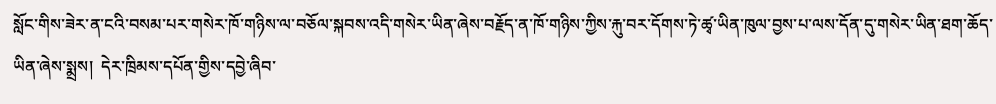སློང་གིས་ཟེར་ན་ངའི་བསམ་པར་གསེར་ཁོ་གཉིས་ལ་བཅོལ་སྐབས་འདི་གསེར་ཡིན་ཞེས་བརྗོད་ན་ཁོ་གཉིས་ཀྱིས་རྐུ་བར་དོགས་ཏེ་ཚྭ་ཡིན་ཁུལ་བྱས་པ་ལས་དོན་དུ་གསེར་ཡིན་ཐག་ཆོད་ཡིན་ཞེས་སྨྲས།  དེར་ཁྲིམས་དཔོན་གྱིས་དབྱེ་ཞིབ་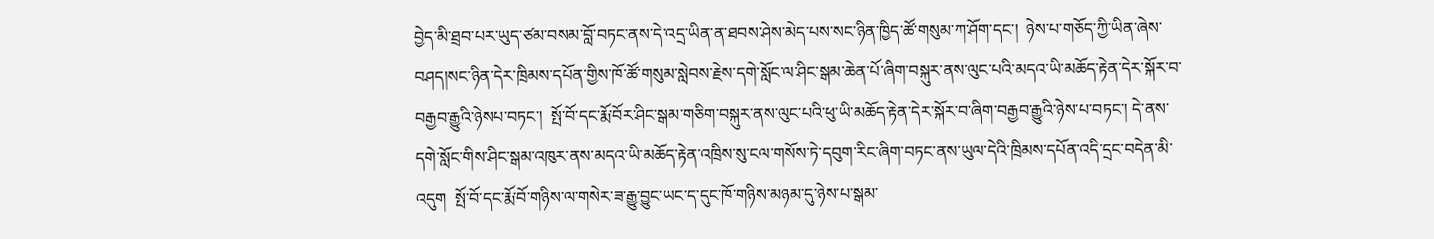བྱེད་མི་ཐྲབ་པར་ཡུད་ཙམ་བསམ་བློ་བཏང་ནས་དེ་འདྲ་ཡིན་ན་ཐབས་ཤེས་མེད་པས་སང་ཉིན་ཁྱིད་ཚོ་གསུམ་ཀ་ཤོག་དང་།  ཉེས་པ་གཅོད་ཀྱི་ཡིན་ཞེས་བཤད།སང་ཉིན་དེར་ཁྲིམས་དཔོན་གྱིས་ཁོ་ཚོ་གསུམ་སླེབས་རྗེས་དགེ་སློང་ལ་ཤིང་སྒམ་ཆེན་པོ་ཞིག་བསྐུར་ནས་ལུང་པའི་མདའ་ཡི་མཆོད་རྟེན་དེར་སྐོར་བ་བརྒྱབ་རྒྱུའི་ཉེསཔ་བཏང་།  སྤོ་བོ་དང་རྨོ་བོར་ཤིང་སྒམ་གཅིག་བསྐུར་ནས་ལུང་པའི་ཕུ་ཡི་མཆོད་རྟེན་དེར་སྐོར་བ་ཞིག་བརྒྱབ་རྒྱུའི་ཉེས་པ་བཏང་། དེ་ནས་དགེ་སློང་གིས་ཤིང་སྒམ་འཁུར་ནས་མདའ་ཡི་མཆོད་རྟེན་འཁྲིས་སུ་ངལ་གསོས་ཏེ་དབུག་རིང་ཞིག་བཏང་ནས་ཡུལ་དེའི་ཁྲིམས་དཔོན་འདི་དྲང་བདེན་མི་འདུག  སྤོ་བོ་དང་རྨོ་བོ་གཉིས་ལ་གསེར་ཟ་རྒྱུ་བྱུང་ཡང་ད་དུང་ཁོ་གཉིས་མཉམ་དུ་ཉེས་པ་སྒམ་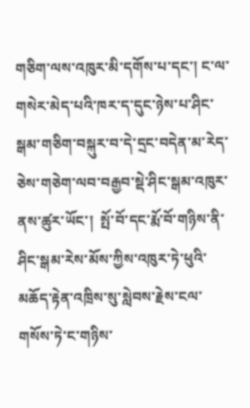གཅིག་ལས་འཁུར་མི་དགོས་པ་དང་། ང་ལ་གསེར་མེད་པའི་ཁར་ད་དུང་ཉེས་པ་ཤིང་སྒམ་གཅིག་བསྐུར་བ་དེ་དྲང་བདེན་མ་རེད་ཅེས་གཅེག་ལབ་བརྒྱབ་སྡེ་ཤིང་སྒམ་འཁུར་ནས་ཚུར་ཡོང་།  སྤོ་བོ་དང་རྨོ་བོ་གཉིས་ནི་ཤིང་སྒམ་རེས་མོས་ཀྱིས་འཁུར་ཏེ་ཕུའི་མཆོད་རྟེན་འཁྲིས་སུ་སླེབས་རྗེས་ངལ་གསོས་ཏེ་ང་གཉིས་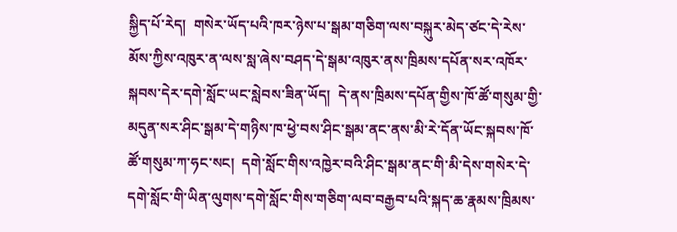སྐྱིད་པོ་རེད།  གསེར་ཡོད་པའི་ཁར་ཉེས་པ་སྒམ་གཅིག་ལས་བསྐུར་མེད་ཙང་དེ་རེས་མོས་ཀྱིས་འཁུར་ན་ལས་སླ་ཞེས་བཤད་དེ་སྒམ་འཁུར་ནས་ཁྲིམས་དཔོན་སར་འཁོར་སྐབས་དེར་དགེ་སློང་ཡང་སླེབས་ཟིན་ཡོད།  དེ་ནས་ཁྲིམས་དཔོན་གྱིས་ཁོ་ཚོ་གསུམ་གྱི་མདུན་སར་ཤིང་སྒམ་དེ་གཉིས་ཁ་ཕྱེ་བས་ཤིང་སྒམ་ནང་ནས་མི་རེ་དོན་ཡོང་སྐབས་ཁོ་ཚོ་གསུམ་ཀ་ཧང་སང།  དགེ་སློང་གིས་འཁྱེར་བའི་ཤིང་སྒམ་ནང་གི་མི་དེས་གསེར་དེ་དགེ་སློང་གི་ཡིན་ལུགས་དགེ་སློང་གིས་གཅིག་ལབ་བརྒྱབ་པའི་སྐད་ཆ་རྣམས་ཁྲིམས་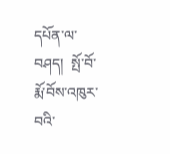དཔོན་ལ་བཤད།  སྤོ་བོ་རྨོ་བོས་འཁུར་བའི་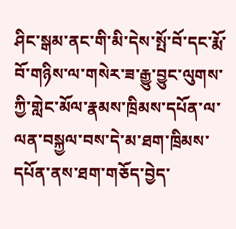ཤིང་སྒམ་ནང་གི་མི་དེས་སྤོ་བོ་དང་རྨོ་བོ་གཉིས་ལ་གསེར་ཟ་རྒྱུ་བྱུང་ལུགས་ཀྱི་གླེང་མོལ་རྣམས་ཁྲིམས་དཔོན་ལ་ལན་བསྐྱལ་བས་དེ་མ་ཐག་ཁྲིམས་དཔོན་ནས་ཐག་གཅོད་བྱེད་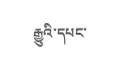རྒྱུའི་དཔང་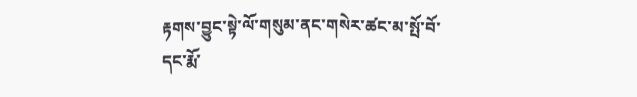རྟགས་བྱུང་སྟེ་ལོ་གསུམ་ནང་གསེར་ཚང་མ་སྤོ་བོ་དང་རྨོ་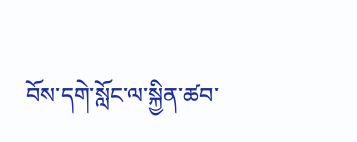བོས་དགེ་སློང་ལ་སྐྱིན་ཚབ་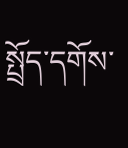སྤྲོད་དགོས་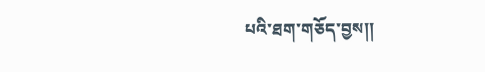པའི་ཐག་གཅོད་བྱས།།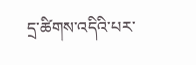དྲ་ཚིགས་འདིའི་པར་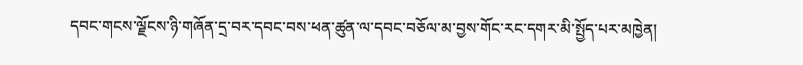དབང་གངས་ལྗོངས་ཉི་གཞོན་དྲ་བར་དབང་བས་ཕན་ཚུན་ལ་དབང་བཅོལ་མ་བྱས་གོང་རང་དགར་མི་སྤྱོད་པར་མཁྱེན།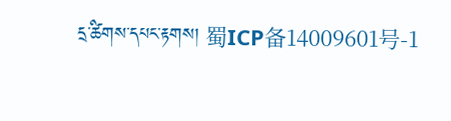དྲ་ཚིགས་དཔང་རྟགས། 蜀ICP备14009601号-1